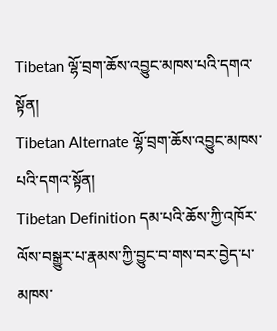Tibetan ལྷོ་བྲག་ཆོས་འབྱུང་མཁས་པའི་དགའ་སྟོན།
Tibetan Alternate ལྷོ་བྲག་ཆོས་འབྱུང་མཁས་པའི་དགའ་སྟོན།
Tibetan Definition དམ་པའི་ཆོས་ཀྱི་འཁོར་ལོས་བསྒྱུར་པ་རྣམས་ཀྱི་བྱུང་བ་གས་བར་བྱེད་པ་མཁས་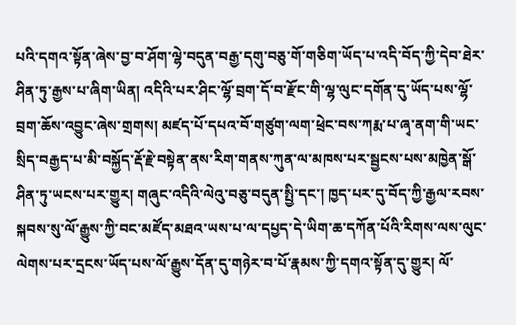པའི་དགའ་སྟོན་ཞེས་བྱ་བ་ཤོག་ལྷེ་བདུན་བརྒྱ་དགུ་བཅུ་གོ་གཅིག་ཡོད་པ་འདི་བོད་ཀྱི་དེབ་ཐེར་ཤིན་ཏུ་རྒྱས་པ་ཞིག་ཡིན། འདིའི་པར་ཤིང་ལྷོ་བྲག་དོ་བ་རྫོང་གི་ལྷ་ལུང་དགོན་དུ་ཡོད་པས་ལྷོ་བྲག་ཆོས་འབྱུང་ཞེས་གྲགས། མཛད་པོ་དཔའ་བོ་གཙུག་ལག་ཕྲེང་བས་ཀརྨ་པ་ཞྭ་ནག་གི་ཡང་སྲིད་བརྒྱད་པ་མི་བསྐྱོད་རྡོ་རྗེ་བསྟེན་ནས་རིག་གནས་ཀུན་ལ་མཁས་པར་སྦྱངས་པས་མཁྱེན་སྒོ་ཤིན་ཏུ་ཡངས་པར་གྱུར། གཞུང་འདིའི་ལེའུ་བཅུ་བདུན་སྤྱི་དང་། ཁྱད་པར་དུ་བོད་ཀྱི་རྒྱལ་རབས་སྐབས་སུ་ལོ་རྒྱུས་ཀྱི་བང་མཛོད་མཐའ་ཡས་པ་ལ་དཔྱད་དེ་ཡིག་ཆ་དཀོན་པོའི་རིགས་ལས་ལུང་ལེགས་པར་དྲངས་ཡོད་པས་ལོ་རྒྱུས་དོན་དུ་གཉེར་བ་པོ་རྣམས་ཀྱི་དགའ་སྟོན་དུ་གྱུར། ལོ་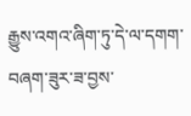རྒྱུས་འགའ་ཞིག་ཏུ་དེ་ལ་དགག་བཞག་ཟུར་ཟ་བྱས་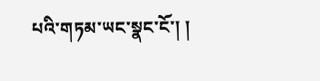པའི་གཏམ་ཡང་སྣང་ངོ་། །